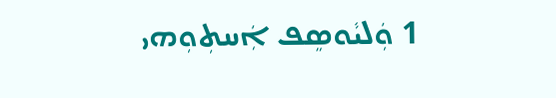1 ܘܲܠܝܵܘܣܸܦ ܐܲܚܬܼܘܼܗܝ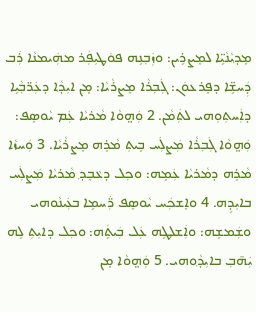ܡܸܕ݂ܝܵܢܵܝܹ̈ܐ ܠܡܸܨܪܹܝܢ: ܘܙܲܒ݂ܢܹܗ ܦܘܿܛܝܼܦܲܪ ܡܗܲܝܡܢܵܐ ܪܲܒ ܕܲܚܫܹ̈ܐ ܕܦܸܪܥܘܿܢ: ܓܲܒ݂ܪܵܐ ܡܸܨܪܵܝܵܐ: ܡ̣ܢ ܐܝܼܕ݂ܵܐ ܕܥܲܪ̈ܒ݂ܵܝܹܐ ܕܐܲܚܬܼܘܼܗܝ ܠܬܲܡܵܢ. 2 ܘܲܗ̤ܘܵܐ ܡܵܪܝܵܐ ܥܲܡ ܝܵܘܣܸܦ: ܘܲܗ̤ܘܵܐ ܓܲܒ݂ܪܵܐ ܡܲܨܠܲܚ ܒܹܝܬܼ ܡܵܪܹܗ ܡܸܨܪܵܝܵܐ. 3 ܘܲܚܙܵܐ ܡܵܪܹܗ ܕܡܵܪܝܵܐ ܥܲܡܹܗ: ܘܟ݂ܠ ܕܥܵܒܸܕ݂ ܡܵܪܝܵܐ ܡܲܨܠܲܚ ܒܐܝܼܕܹܗ. 4 ܘܐܸܫܟܲܚ ܝܵܘܣܸܦ ܪ̈ܲܚܡܹܐ ܒܥܲܝܢܵܘܗܝ ܘܫܲܡܫܹܗ: ܘܐܲܫܠܛܹܗ ܥܲܠ ܒܲܝܬܹܿܗ: ܘܟ݂ܠ ܕܐܝܼܬܼ ܠܹܗ ܝܲܗ̄ܒ݂ ܒܐܝܼܕ݂ܵܘܗܝ. 5 ܘܲܗ̤ܘܵܐ ܡ̣ܢ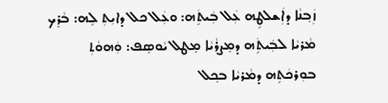ܙܲܒ݂ܢܵܐ ܕܐܲܫܠܛܹܗ ܥܲܠ ܒܲܝܬܹܿܗ: ܘܥܲܠ ܟܠ ܕܐܝܼܬܼ ܠܹܗ: ܒܵܪܸܟ ܡܵܪܝܵܐ ܠܒܲܝܬܹܿܗ ܕܡܸܨܪܵܝܵܐ ܡܸܛܠ ܝܵܘܣܸܦ: ܘܲܗܘܵܬܼ ܒܘܼܪܟܿܬܹܗ ܕܡܵܪܝܵܐ ܒܟ݂ܠ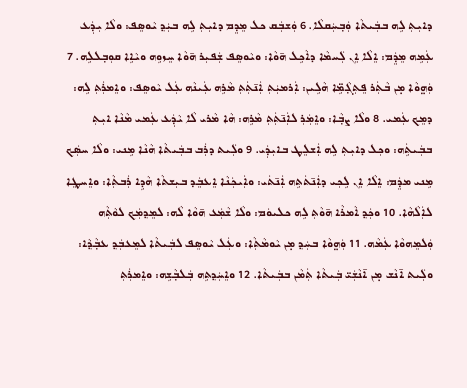ܕܐܝܼܬܼ ܠܹܗ ܒܒܲܝܬܵܐ ܘܲܒ݂ܚܲܩܠܵܐ. 6 ܘܲܫܒܲܩ ܟܠ ܡܸܕܸܡ ܕܐܝܼܬܼ ܠܹܗ ܒܝܲܕ݂ ܝܵܘܣܸܦ: ܘܠܵܐ ܝܼܕܲܥ ܥܲܡܹܗ ܡܸܕܸܿܡ: ܐܸܠܵܐ ܐܸܢ ܠܲܚܡܵܐ ܕܐܵܟܹܠ ܗ̄ܘܵܐ: ܘܝܵܘܣܸܦ ܫܲܦܝܼܪ ܗ̄ܘܵܐ ܚܸܙܘܹܗ ܘܝܵܐܹܐ ܩܘܼܒ݂ܠܠܹܗ. 7 ܘܲܗ̤ܘܵܐ ܡ̣ܢ ܒܵܬܲܪ ܦܸܬܼܓ݂ܵܡܹ̈ܐ ܗܵܠܹܝܢ: ܐܲܪܡܝܲܬܼ ܐܲܢ̄ܬܲܬܼ ܡܵܪܹܗ ܥܲܝܢܵܗ ܥܲܠ ܝܵܘܣܸܦ: ܘܐܸܡܪܲܬܼ ܠܹܗ: ܕܡܸܟ ܥܲܡܝ. 8 ܘܠܵܐ ܨܒ݂ܵܐ: ܘܐܸܡܲܪ݂ ܠܐܲܢ̄ܬܲܬܼ ܡܵܪܹܗ: ܗܵܐ ܡܵܪܝ ܠܵܐ ܝܵܕܲܥ ܥܲܡܝ ܡܵܢܵܐ ܐܝܼܬܼ ܒܒܲܝܬܹܿܗ: ܘܟ݂ܠ ܕܐܝܼܬܼ ܠܹܗ ܐܲܫܠܸܛ ܒܐܝܼܕܲܝ. 9 ܘܠܲܝܬ ܕܪܲܒ ܒܒܲܝܬܵܐ ܗܵܢܵܐ ܡܹܢܝ: ܘܠܵܐ ܚܣܲܟ ܡܹܢܝ ܡܕܸܿܡ: ܐܸܠܵܐ ܐܸܢ ܠܹܟ݂ܝ ܕܐܲܢ̄ܬܿܬܹܗ ܐܲܢ̄ܬܿܝ: ܘܐܲܝܟܲܢܵܐ ܐܸܥܒܸܿܕ ܒܝܼܫܬܵܐ ܗܵܕܹܐ ܪܲܒܬܼܵܐ: ܘܐܸܚܛܸܐ ܠܐܲܠܵܗܵܐ. 10 ܘܟܲܕ݂ ܐܵܡܪܵܐ ܗ̄ܘܵܬܼ ܠܹܗ ܟܠܝܘܿܡ: ܘܠܵܐ ܫܵܡܲܥ ܗ̄ܘܵܐ ܠܵܗ: ܠܡܸܕ݂ܡܲܟ ܠܘܵܬܼܵܗ ܘܲܠܡܸܗܘܵܐ ܥܲܡܵܗ. 11 ܘܲܗ̤ܘܵܐ ܒܚܲܕ݂ ܡ̣ܢ ܝܵܘܡܵܬܼܵܐ: ܘܥܲܠ ܝܵܘܣܸܦ ܠܒܲܝܬܵܐ ܠܡܸܥܒܲܕ݂ ܥܒ݂ܵܕ݂ܵܐ: ܘܠܲܝܬ ܐ̄ܢܵܫ ܡ̣ܢ ܐ̄ܢܵܫܲܝ̈ ܒܲܝܬܵܐ ܬܲܡܵܢ ܒܒܲܝܬܵܐ. 12 ܘܐܸܚܲܕ݂ܬܹܗ ܒܲܠܒ݂ܵܫܹܗ: ܘܐܸܡܪܲܬܼ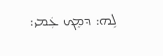ܠܹܗ: ܕܡܸܟ ܥܲܡܝ: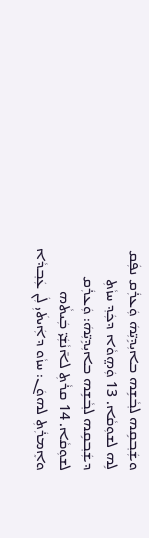ܘܫܲܒ݂ܩܹܗ ܠܒ݂ܵܫܹܗ ܒܐܝܼܕܹܝܼ̈ܗܿ ܘܲܥܪܲܩ ܢܦܲܩ ܠܹܗ ܠܫܘܼܩܵܐ. 13 ܘܲܗ̤ܘܵܐ ܕܟܲܕ݂ ܚܙܵܬܼ ܕܫܲܒ݂ܩܹܗ ܠܒ݂ܵܫܹܗ ܒܐܝܼܕܹܝܼ̈ܗܿ: ܘܲܥܪܲܩ ܠܫܘܼܩܵܐ. 14 ܩܪܵܬܼ ܠܐ̄ܢܵܫܲܝ̈ ܒܲܝܬܵܗ ܘܐܸܡܪܲܬܼ ܠܗܘܿܢ: ܚܙܵܘ ܕܐܲܝܬܿܝܼ ܠܲܢ ܥܲܒ݂ܕܵܐ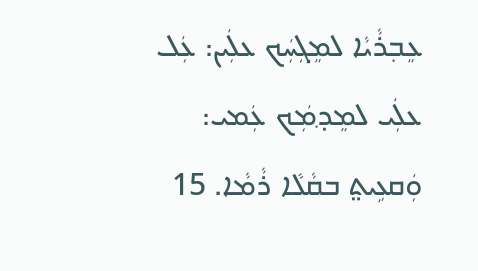ܥܸܒ݂ܪܵܝܵܐ ܠܡܸܓܼܚܲܟ ܥܠܲܝܢ: ܥܲܠ ܥܠܲܝ ܠܡܸܕ݂ܡܲܟ ܥܲܡܝ: ܘܲܩܥܹܝܬ̤ ܒܩܵܠܵܐ ܪܵܡܵܐ. 15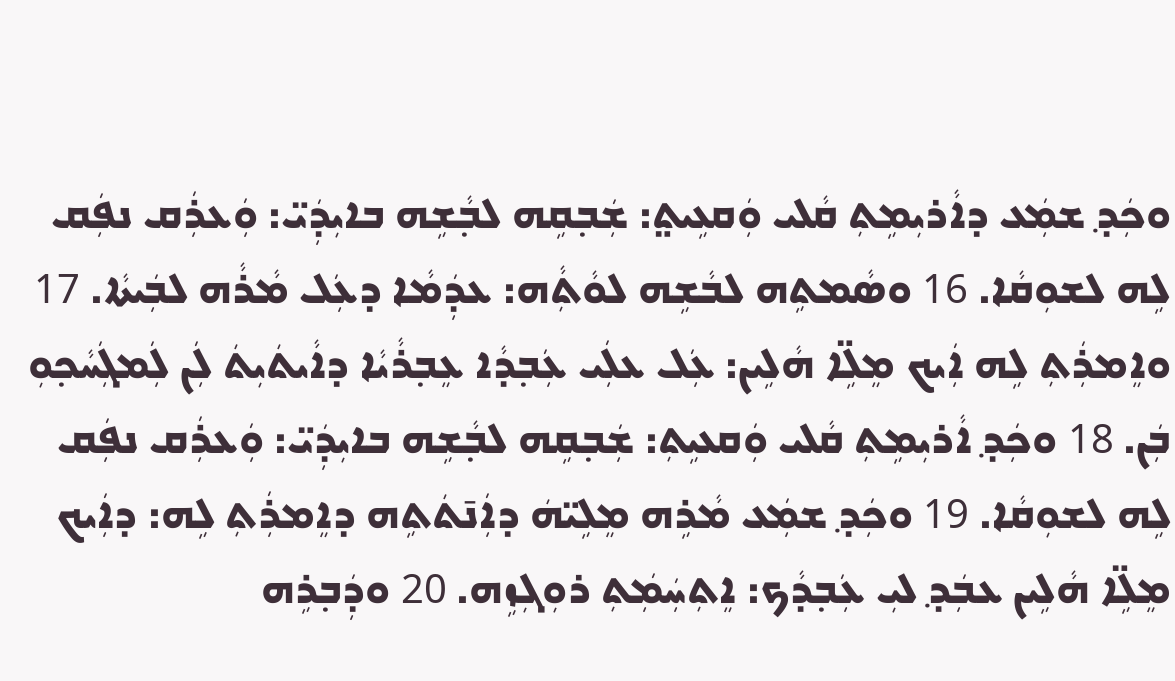ܘܟܲܕ݂ ܫܡܲܥ ܕܐܵܪܝܼܡܹܬܼ ܩܵܠܝ ܘܲܩܥܹܝܬ̤: ܫܲܒ݂ܩܹܗ ܠܒ݂ܵܫܹܗ ܒܐܝܼܕܲܝ̈: ܘܲܥܪܲܩ ܢܦܲܩ ܠܹܗ ܠܫܘܼܩܵܐ. 16 ܘܣܵܡܬܹܗ ܠܒܵܫܹܗ ܠܘܵܬܼܵܗ: ܥܕܲܡܵܐ ܕܥܲܠ ܡܵܪܵܗ ܠܒܲܝܬܵܐ. 17 ܘܐܸܡܪܲܬܼ ܠܹܗ ܐܲܝܟ ܡܸܠܹ̈ܐ ܗܵܠܹܝܢ: ܥܲܠ ܥܠܲܝ ܥܲܒ݂ܕܵܐ ܥܸܒ݂ܪܵܝܵܐ ܕܐܵܝܬܿܝܼܬܿ ܠܲܢ ܠܲܡܓܲܚܵܟ݂ܘܼ ܒܲܢ. 18 ܘܟܲܕ݂ ܐܵܪܝܼܡܹܬܼ ܩܵܠܝ ܘܲܩܥܝܹܬܼ: ܫܲܒ݂ܩܹܗ ܠܒ݂ܵܫܹܗ ܒܐܝܼܕܲܝ̈: ܘܲܥܪܲܩ ܢܦܲܩ ܠܹܗ ܠܫܘܼܩܵܐ. 19 ܘܟܲܕ݂ ܫܡܲܥ ܡܵܪܹܗ ܡܸܠܹܝ̈ܗܿ ܕܐܲܢ̄ܬܿܬܹܗ ܕܐܸܡܪܲܬܼ ܠܹܗ: ܕܐܲܝܟ ܡܸܠܹ̈ܐ ܗܵܠܹܝܢ ܥܒܲܕ݂ ܠܝܼ ܥܲܒ݂ܕܵܟ: ܐܸܬܼܚܲܡܲܬܼ ܪܘܼܓܼܙܹܗ. 20 ܘܕܲܒ݂ܪܹܗ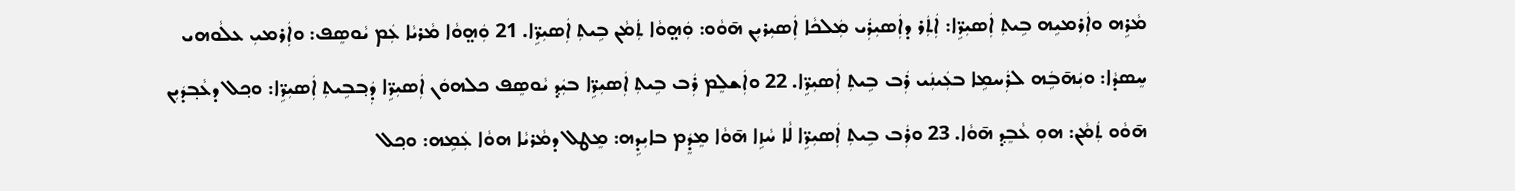ܡܵܪܹܗ ܘܐܲܪܡܝܹܗ ܒܹܝܬܼ ܐܲܣܝܼܪܹ̈ܐ: ܐܲܬܲܪ ܕܐܲܣܝܼܪܲܝ ܡܲܠܟܵܐ ܐܲܣܝܼܪܝܼܢ ܗ̄ܘܵܘ: ܘܲܗ̤ܘܵܐ ܬܲܡܵܢ ܒܹܝܬܼ ܐܲܣܝܼܪܹ̈ܐ. 21 ܘܲܗ̤ܘܵܐ ܡܵܪܝܵܐ ܥܲܡ ܝܵܘܣܸܦ: ܘܐܲܪܡܝܼ ܥܠܵܘܗܝ ܚܸܣܕܵܐ: ܘܝܲܗ̄ܒܹܿܗ ܠܪܲܚܡܹܐ ܒܥܲܝܢܲܝ ܪܲܒ ܒܹܝܬܼ ܐܲܣܝܼܪܹ̈ܐ. 22 ܘܐܲܫܠܸܡ ܪܲܒ ܒܹܝܬܼ ܐܲܣܝܼܪܹ̈ܐ ܒܝܲܕ݂ ܝܵܘܣܸܦ ܟܠܗܘܿܢ ܐܲܣܝܼܪܹ̈ܐ ܕܲܒ݂ܒܹܝܬܼ ܐܲܣܝܼܪܹ̈ܐ: ܘܟ݂ܠ ܕܥܵܒ݂ܕܿܝܼܢ ܗ̄ܘܵܘ ܬܲܡܵܢ: ܗܘܼ ܥܵܒܸܕ݂ ܗ̄ܘܵܐ. 23 ܘܪܲܒ ܒܹܝܬܼ ܐܲܣܝܼܪܹ̈ܐ ܠܵܐ ܚܵܙܹܐ ܗ̄ܘܵܐ ܡܸܕܸܿܡ ܒܐܝܼܕܹܗ: ܡܸܛܠ ܕܡܵܪܝܵܐ ܗܘܵܐ ܥܲܡܹܗ: ܘܟ݂ܠ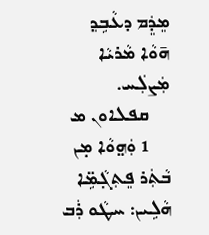ܡܸܕܸܿܡ ܕܥܵܒܹܕ݂ ܗ̄ܘܵܐ ܡܵܪܝܵܐ ܡܲܨܠܲܚ.
    ܩܦܠܐܘܢ ܡ
    1 ܘܲܗ̤ܘܵܐ ܡ̣ܢ ܒܵܬܲܪ ܦܸܬܼܓ݂ܵܡܹ̈ܐ ܗܵܠܹܝܢ: ܚܛܵܘ ܪܲܒ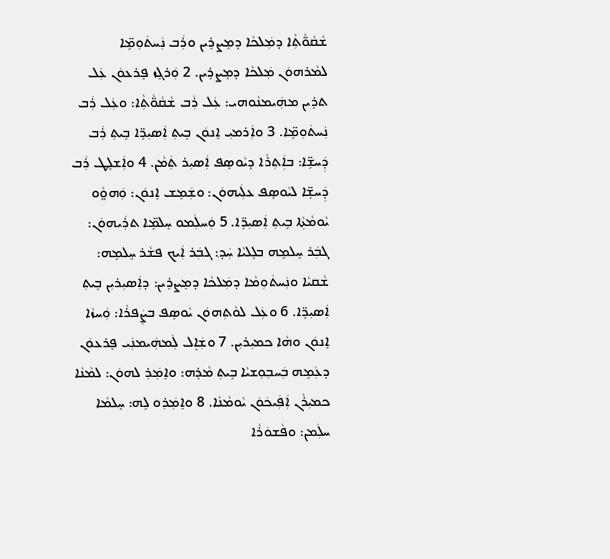ܫܵܩܵܘ̈ܵܬܼܵܐ ܕܡܲܠܟܵܐ ܕܡܸܨܪܹܝܢ ܘܪܲܒ ܢܲܚܬܿܘܼܡܹ̈ܐ ܠܡܵܪܗܘܿܢ ܡܲܠܟܵܐ ܕܡܸܨܪܹܝܢ. 2 ܘܲܪܓܸܙ ܦܸܪܥܘܿܢ ܥܲܠ ܬܪܹܝܢ ܡܗܲܝܡܢܵܘܗܝ: ܥܲܠ ܪܲܒ ܫܵܩܵܘ̈ܵܬܼܵܐ: ܘܥܲܠ ܪܲܒ ܢܲܚܬܿܘܼܡܹ̈ܐ. 3 ܘܐܲܪܡܝܼ ܐܸܢܘܿܢ ܒܹܝܬܼ ܐܲܣܝܼܪܹ̈ܐ ܒܹܝܬܼ ܪܲܒ ܕܲܚܫܹ̈ܐ: ܒܐܲܬܼܪܵܐ ܕܝܵܘܣܸܦ ܐܲܣܝܼܪ ܬܲܡܵܢ. 4 ܘܐܲܫܠܸܛ ܪܲܒ ܕܲܚܫܹ̈ܐ ܠܝܵܘܣܸܦ ܥܠܲܝܗܘܿܢ: ܘܫܲܡܸܫ ܐܸܢܘܿܢ: ܘܲܗܘ̤ܵܘ ܝܵܘܡܵܬܼܵܐ ܒܹܝܬܼ ܐܲܣܝܼܪܹ̈ܐ. 5 ܘܲܚܠܲܡܘ ܚܸܠܡܹ̈ܐ ܬܪܲܝܗܘܿܢ: ܓܒܲܪ ܚܸܠܡܹܗ ܒܠܸܠܝܵܐ ܚܲܕ݂: ܓܒܲܪ ܐܲܝܟ ܦܫܵܪ ܚܸܠܡܹܗ: ܫܵܩܝܵܐ ܘܢܲܚܬܿܘܼܡܵܐ ܕܡܲܠܟܵܐ ܕܡܸܨܪܹܝܢ: ܕܐܲܣܝܼܪܝܼܢ ܒܹܝܬܼ ܐܲܣܝܼܪܹ̈ܐ. 6 ܘܥܲܠ ܠܘܵܬܼܗܘܿܢ ܝܵܘܣܸܦ ܒܨܲܦܪܵܐ: ܘܲܚܙܵܐ ܐܸܢܘܿܢ ܘܗܵܐ ܟܡܝܼܪܝܼܢ. 7 ܘܫܲܐܸܠ ܠܲܡܗܲܝܡܢܲܝ ܦܸܪܥܘܿܢ ܕܥܲܡܹܗ ܒܲܚܒ݂ܘܼܫܝܵܐ ܒܹܝܬܼ ܡܵܪܹܗ: ܘܐܸܡܲܪ݂ ܠܗܘܿܢ: ܠܡܵܢܵܐ ܟܡܝܼܪܵܢ ܐܲܦܲܝܟܿܘܿܢ ܝܵܘܡܵܢܵܐ. 8 ܘܐܸܡܲܪ݂ܘ ܠܹܗ: ܚܸܠܡܵܐ ܚܠܲܡܢ: ܘܦܵܫܘܿܪܵܐ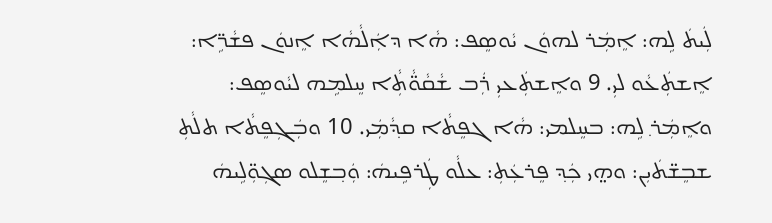ܠܲܝܬܿ ܠܹܗ: ܐܸܡܲܪ ܠܗܘܿܢ ܝܵܘܣܸܦ: ܗܵܐ ܕܐܲܠܵܗܵܐ ܐܸܢܘܿܢ ܦܫܵܪܹ̈ܐ: ܐܸܫܬܲܥܵܘ ܠܝܼ. 9 ܘܐܸܫܬܲܥܝܼ ܪܲܒ ܫܵܩܵܘ̈ܵܬܼܵܐ ܚܸܠܡܹܗ ܠܝܵܘܣܸܦ: ܘܐܸܡܲܪ݂ ܠܹܗ: ܒܚܸܠܡܝ: ܗܵܐ ܓܦܸܬܵܐ ܩܕ݂ܵܡܲܝ. 10 ܘܒܲܓܼܦܸܬܵܐ ܬܠܵܬܼ ܫܒܸܫ̈ܬܿܝܼܢ: ܘܗ̤ܝ ܟܲܕ݂ ܦܸܪܥܲܬܼ: ܥܠܵܘ ܛܲܪܦܹܝܗܿ: ܘܲܒ݂ܫܸܠܘ ܣܓܼܘܼ̈ܠܹܝܗܿ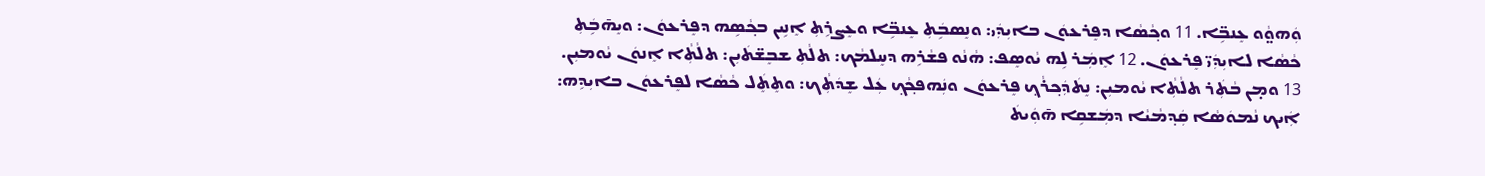ܘܲܗܘ̤ܵܘ ܥܸܢܒܹ̈ܐ. 11 ܘܟ݂ܵܣܵܐ ܕܦܸܪܥܘܿܢ ܒܐܝܼܕܲܝ: ܘܢܸܣܒܹܿܬܼ ܥܸܢܒܹ̈ܐ ܘܥܸܨܪܹܬܼ ܐܸܢܹܝܢ ܒܟ݂ܵܣܹܗ ܕܦܸܪܥܘܿܢ: ܘܝܸܗ̄ܒܹܿܬܼ ܟܵܣܵܐ ܠܐܝܼܕܲܝ̈ ܦܸܪܥܘܿܢ. 12 ܐܸܡܲܪ ܠܹܗ ܝܵܘܣܸܦ: ܗܵܢܵܘ ܦܫܵܪܹܗ ܕܚܸܠܡܵܟ: ܬܠܵܬܼ ܫܒܸܫ̈ܬܿܝܼܢ: ܬܠܵܬܼܵܐ ܐܸܢܘܿܢ ܝܵܘܡܝܼܢ. 13 ܘܡ̣ܢ ܒܵܬܲܪ ܬܠܵܬܼܵܐ ܝܵܘܡܝܼܢ: ܢܸܬܿܕܲܟ݂ܪܵܟ݂ ܦܸܪܥܘܿܢ ܘܢܲܗܦܟ݂ܵܟ݂ ܥܲܠ ܫܸܕܿܬܼܵܟ: ܘܬܸܬܸܿܠ ܟܵܣܵܐ ܠܦܸܪܥܘܿܢ ܒܐܝܼܕܹܗ: ܐܲܝܟ ܢܵܡܘܿܣܵܐ ܩܲܕ݂ܡܵܝܵܐ ܕܡܲܫܩܹܐ ܗ̄ܘܲܝܬܿ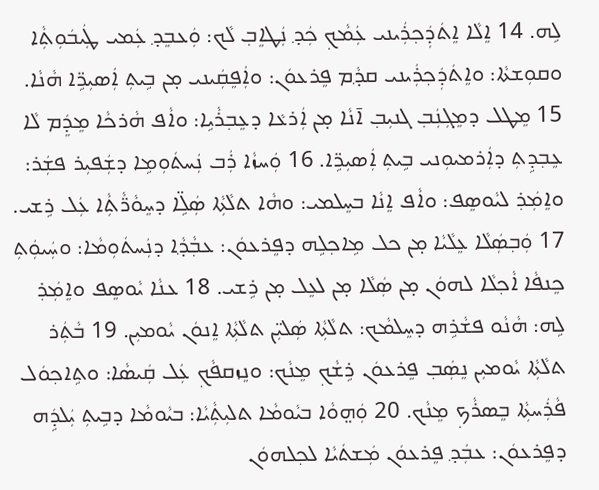ܠܹܗ. 14 ܐܸܠܵܐ ܐܸܬܿܕܲܟ݂ܪܲܝܢܝ ܥܲܡܵܟ݂ ܟܲܕ݂ ܢܲܛܐܸܒ݂ ܠܵܟ: ܘܲܥܒܸܕ݂ ܥܲܡܝ ܛܲܝܒܿܘܼܬܼܵܐ ܘܩܘܼܫܬܵܐ: ܘܐܸܬܿܕܲܟ݂ܪܲܝܢܝ ܩܕ݂ܵܡ ܦܸܪܥܘܿܢ: ܘܐܲܦܸܩܲܝܢܝ ܡ̣ܢ ܒܹܝܬܼ ܐܲܣܝܼܪܹ̈ܐ ܗܵܢܵܐ. 15 ܡܸܛܠ ܕܡܸܓܼܢܲܒ݂ ܓܢܝܼܒ݂ ܐ̄ܢܵܐ ܡ̣ܢ ܐܲܪܥܵܐ ܕܥܸܒ݂ܪܵܝܹܐ: ܘܐܵܦ ܗܵܪܟܵܐ ܡܸܕܸܿܡ ܠܵܐ ܥܸܒ݂ܕܹܬܼ ܕܐܲܪܡܝܘܼܢܝ ܒܹܝܬܼ ܐܲܣܝܼܪܹ̈ܐ. 16 ܘܲܚܙܵܐ ܪܲܒ ܢܲܚܬܿܘܼܡܹܐ ܕܫܲܦܝܼܪ ܦܫܲܪ: ܘܐܸܡܲܪ݂ ܠܝܵܘܣܸܦ: ܘܐܵܦ ܐܸܢܵܐ ܒܚܸܠܡܝ: ܘܗܵܐ ܬܠܵܬܼܵܐ ܣܲܠܹ̈ܐ ܕܚܸܘܵܪ̈ܵܬܼܵܐ ܥܲܠ ܪܹܫܝ. 17 ܘܲܒ݂ܣܲܠܵܐ ܥܸܠܵܝܵܐ ܡ̣ܢ ܟܠ ܡܹܐܟ݂ܠܹܗ ܕܦܸܪܥܘܿܢ: ܥܒ݂ܵܕ݂ܵܐ ܕܢܲܚܬܿܘܼܡܵܐ: ܘܚܲܝܘܲܬܼ ܟܸܢܦܵܐ ܐܵܟ݂ܠܵܐ ܠܗܘܿܢ ܡ̣ܢ ܣܲܠܵܐ ܡ̣ܢ ܠܥܸܠ ܡ̣ܢ ܪܹܫܝ. 18 ܥܢܵܐ ܝܵܘܣܸܦ ܘܐܸܡܲܪ݂ ܠܹܗ: ܗܵܢܵܘ ܦܫܵܪܹܗ ܕܚܸܠܡܵܟ: ܬܠܵܬܼܵܐ ܣܲܠܝܼ̈ܢ ܬܠܵܬܼܵܐ ܐܸܢܘܿܢ ܝܵܘܡܝܼܢ. 19 ܒܵܬܲܪ ܬܠܵܬܼܵܐ ܝܵܘܡܝܼܢ ܢܸܣܲܒ݂ ܦܸܪܥܘܿܢ ܪܹܫܵܟ݂ ܡܸܢܵܟ: ܘܢܸܙܩܦܵܟ݂ ܥܲܠ ܩܲܝܣܵܐ: ܘܬܹܐܟ݂ܘܿܠ ܦܵܪܲܚܬܼܵܐ ܒܸܣܪܵܟ݂ ܡܸܢܵܟ. 20 ܘܲܗ̤ܘܵܐ ܒܝܵܘܡܵܐ ܬܠܝܼܬܼܵܝܵܐ: ܒܝܵܘܡܵܐ ܕܒܹܝܬܼ ܝܲܠܕܹܿܗ ܕܦܸܪܥܘܿܢ: ܥܒܲܕ݂ ܦܸܪܥܘܿܢ ܡܲܫܬܿܝܵܐ ܠܟ݂ܠܗܘܿܢ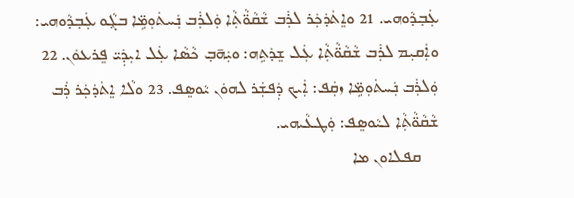ܥܲܒ݂ܕܵܘܗܝ. 21 ܘܐܸܬܿܕܿܟܲܪ ܠܪܲܒ ܫܵܩܵܘ̈ܵܬܼܵܐ ܘܲܠܪܲܒ ܢܲܚܬܿܘܼܡܹ̈ܐ ܒܓ݂ܵܘ ܥܲܒ݂ܕܵܘܗܝ: ܘܐܲܩܝܼܡ ܠܪܲܒ ܫܵܩܵܘ̈ܵܬܼܵܐ ܥܲܠ ܫܸܕܿܬܹܗ: ܘܝܲܗ̄ܒ݂ ܟܵܣܵܐ ܥܲܠ ܐܝܼܕܲܝ̈ ܦܸܪܥܘܿܢ. 22 ܘܲܠܪܲܒ ܢܲܚܬܿܘܼܡܹ̈ܐ ܙܩܲܦ: ܐܲܝܟ ܕܲܦܫܲܪ ܠܗܘܿܢ ܝܵܘܣܸܦ. 23 ܘܠܵܐ ܐܸܬܿܕܿܟܲܪ ܪܲܒ ܫܵܩܵܘ̈ܵܬܼܵܐ ܠܝܵܘܣܸܦ: ܘܲܛܥܵܝܗܝ.
    ܩܦܠܐܘܢ ܡܐ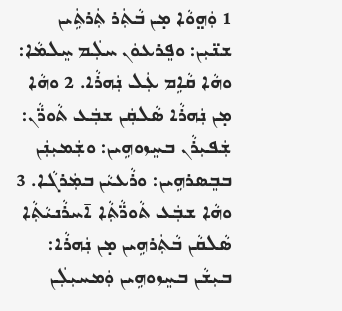1 ܘܲܗ̤ܘܵܐ ܡ̣ܢ ܒܵܬܲܪ ܬܲܪܬܹܿܝܢ ܫܢ̈ܝܼܢ: ܘܦܸܪܥܘܿܢ ܚܠܲܡ ܚܸܠܡܵܐ: ܘܗܵܐ ܩܵܐܹܡ ܥܲܠ ܢܲܗܪܵܐ. 2 ܘܗܵܐ ܡ̣ܢ ܢܲܗܪܵܐ ܣܵܠܩܲܢ ܫܒܲܥ ܬܵܘܪ̈ܵܢ: ܫܲܦܝܼܪܵܢ ܒܚܸܙܘܗܹܝܢ: ܘܫܲܡܝܼܢܲܢ ܒܒܸܣܪܗܹܝܢ: ܘܪܵܥܝܵܢ ܒܡܲܪܓܵܐ. 3 ܘܗܵܐ ܫܒܲܥ ܬܵܘܪ̈ܵܬܼܵܐ ܐ̄ܚܪܵܢܝܵܬܼܵܐ ܣܵܠܩܵܢ ܒܵܬܲܪܗܹܝܢ ܡ̣ܢ ܢܲܗܪܵܐ: ܒܝܼܫܵܢ ܒܚܸܙܘܗܹܝܢ ܘܲܡܚܝܼܠܲܢ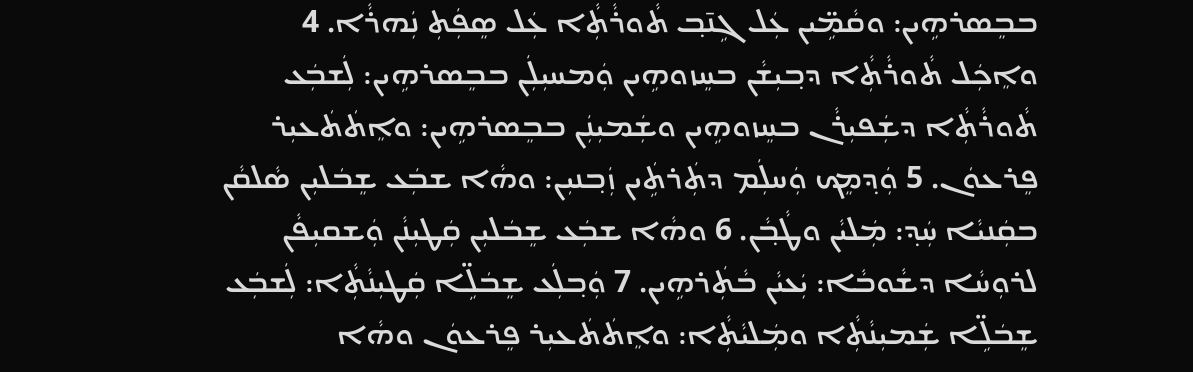ܒܒܸܣܪܗܹܝܢ: ܘܩܵܡܹ̈ܝܢ ܥܲܠ ܓܹܢ̄ܒ݂ ܬܵܘܪܵܬܼܵܐ ܥܲܠ ܣܸܦܲܬܼ ܢܲܗܪܵܐ. 4 ܘܐܸܟܲܠ ܬܵܘܪܵܬܼܵܐ ܕܒ݂ܝܼܫܵܢ ܒܚܸܙܘܗܹܝܢ ܘܲܡܚܝܼܠܲܢ ܒܒܸܣܪܗܹܝܢ: ܠܲܫܒܲܥ ܬܵܘܪܵܬܼܵܐ ܕܫܲܦܝܼܪܵܢ ܒܚܸܙܘܗܹܝܢ ܘܫܲܡܝܼܢܲܢ ܒܒܸܣܪܗܹܝܢ: ܘܐܸܬܿܬܿܥܝܼܪ ܦܸܪܥܘܿܢ. 5 ܘܲܕ݂ܡܸܟ ܘܲܚܠܲܡ ܕܬܲܪܬܹܿܝܢ ܙܲܒ݂ܢܝܼܢ: ܘܗܵܐ ܫܒܲܥ ܫܸܒܿܠܝܼܢ ܣܵܠܩܵܢ ܒܩܲܢܝܵܐ ܚܲܕ݂: ܡܲܠܝܵܢ ܘܛܵܒ݂ܵܢ. 6 ܘܗܵܐ ܫܒܲܥ ܫܸܒܿܠܝܼܢ ܩܲܛܝܼܢܵܢ ܘܲܫܩܝܼܦܵܢ ܠܪܘܼܚܵܐ ܕܫܵܘܒܵܐ: ܝܲܥܝܵܢ ܒܵܬܲܪܗܹܝܢ. 7 ܘܲܒ݂ܠܲܥ ܫܸܒܿܠܹ̈ܐ ܩܲܛܝܼܢܵܬܼܵܐ: ܠܲܫܒܲܥ ܫܸܒܿܠܹ̈ܐ ܫܲܡܝܼܢܵܬܼܵܐ ܘܡܲܠܝܵܬܼܵܐ: ܘܐܸܬܿܬܿܥܝܼܪ ܦܸܪܥܘܿܢ ܘܗܵܐ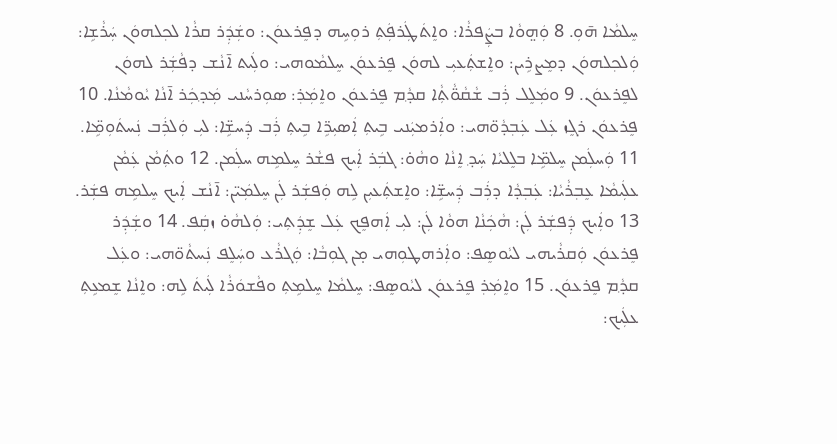ܚܸܠܡܵܐ ܗ̄ܘܼ. 8 ܘܲܗ̤ܘܵܐ ܒܨܲܦܪܵܐ: ܘܐܸܬܿܛܲܪܦܲܬܼ ܪܘܼܚܹܗ ܕܦܸܪܥܘܿܢ: ܘܫܲܕܲܪ ܩܪܵܐ ܠܟ݂ܠܗܘܿܢ ܚܲܪܵܫܹܐ: ܘܲܠܟ݂ܠܗܘܿܢ ܕܡܸܨܪܹܝܢ: ܘܐܸܫܬܲܥܝܼ ܠܗܘܿܢ ܦܸܪܥܘܿܢ ܚܸܠܡܵܘܗܝ: ܘܠܲܝܬ ܐ̄ܢܵܫ ܕܦܵܫܲܪ ܠܗܘܿܢ ܠܦܸܪܥܘܿܢ. 9 ܘܡܲܠܸܠ ܪܲܒ ܫܵܩܵܘ̈ܵܬܼܵܐ ܩܕ݂ܵܡ ܦܸܪܥܘܿܢ ܘܐܸܡܲܪ݂: ܣܘܼܪܚܵܢܝ ܡܲܕ݂ܟܲܪ ܐ̄ܢܵܐ ܝܵܘܡܵܢܵܐ. 10 ܦܸܪܥܘܿܢ ܪܓܸܙ ܥܲܠ ܥܲܒ݂ܕܵܘ̈ܗܝ: ܘܐܲܪܡܝܲܢܝ ܒܹܝܬܼ ܐܲܣܝܼܪܹ̈ܐ ܒܹܝܬܼ ܪܲܒ ܕܲܚܫܹ̈ܐ: ܠܝܼ ܘܲܠܪܲܒ ܢܲܚܬܿܘܼܡܹ̈ܐ. 11 ܘܲܚܠܲܡܢ ܚܸܠܡܹ̈ܐ ܒܠܸܠܝܵܐ ܚܲܕ݂ ܐܸܢܵܐ ܘܗܵܘ̇: ܓܒܲܪ ܐܲܝܟ ܦܫܵܪ ܚܸܠܡܹܗ ܚܠܲܡܢ. 12 ܘܬܲܡܵܢ ܥܲܡܵܢ ܥܠܲܝܡܵܐ ܥܸܒ݂ܪܵܝܵܐ: ܥܲܒ݂ܕܵܐ ܕܪܲܒ ܕܲܚܫܹ̈ܐ: ܘܐܸܫܬܲܥܝܼܢ ܠܹܗ ܘܲܦܫܲܪ ܠܲܢ ܚܸܠܡܲܝ̈ܢ: ܐ̄ܢܵܫ ܐܲܝܟ ܚܸܠܡܹܗ ܦܫܲܪ. 13 ܘܐܲܝܟ ܕܲܦܫܲܪ ܠܲܢ: ܗܵܟܲܢܵܐ ܗܘܵܐ ܠܲܢ: ܠܝܼ ܐܲܗܦܸܟ ܥܲܠ ܫܸܕܲܬܼܝ: ܘܲܠܗܵܘ̇ ܙܩܲܦ. 14 ܘܫܲܕܲܪ ܦܸܪܥܘܿܢ ܘܲܩܪܵܝܗܝ ܠܝܵܘܣܸܦ: ܘܐܲܪܗܛܘܼܗܝ ܡ̣ܢ ܓܘܼܒܵܐ: ܘܲܓܪܵܥ ܘܚܲܠܸܦ ܢܲܚܬܵܘ̈ܗܝ: ܘܥܲܠ ܩܕ݂ܵܡ ܦܸܪܥܘܿܢ. 15 ܘܐܸܡܲܪ݂ ܦܸܪܥܘܿܢ ܠܝܵܘܣܸܦ: ܚܸܠܡܵܐ ܚܸܠܡܹܬܼ ܘܦܵܫܘܿܪܵܐ ܠܲܝܬܿ ܠܹܗ: ܘܐܸܢܵܐ ܫܸܡܥܹܬܼ ܥܠܲܝܟ: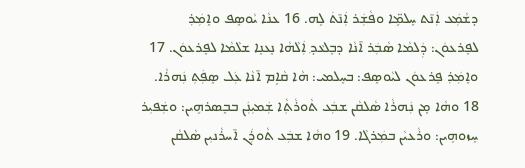ܕܫܵܡܲܥ ܐܲܢ̄ܬ ܚܸܠܡܹ̈ܐ ܘܦܵܫܲܪ ܐܲܢ̄ܬܿ ܠܹܗ. 16 ܥܢܵܐ ܝܵܘܣܸܦ ܘܐܸܡܲܪ݂ ܠܦܸܪܥܘܿܢ: ܕܲܠܡܵܐ ܣܵܒܲܪ ܐ̄ܢܵܐ ܕܒܸܠܥܵܕ݂ ܐܲܠܵܗܵܐ ܢܸܥܢܸܐ ܫܠܵܡܵܐ ܠܦܸܪܥܘܿܢ. 17 ܘܐܸܡܲܪ݂ ܦܸܪܥܘܿܢ ܠܝܵܘܣܸܦ: ܒܚܸܠܡܝ: ܗܵܐ ܩܵܐܹܡ ܐ̄ܢܵܐ ܥܲܠ ܣܸܦܲܬܼ ܢܲܗܪܵܐ. 18 ܘܗܵܐ ܡ̣ܢ ܢܲܗܪܵܐ ܣܵܠܩܵܢ ܫܒܲܥ ܬܵܘܪܵܬܼܵܐ ܫܲܡܝܼܢܲܢ ܒܒܸܣܪܗܹܝܢ: ܘܫܲܦܝܼܪ ܚܸܙܘܗܹܝܢ: ܘܪܵܥܝܵܢ ܒܡܲܪܓܵܐ. 19 ܘܗܵܐ ܫܒܲܥ ܬܵܘܪܲܢ ܐ̄ܚܪܵܢܝܼܢ ܣܵܠܩܵܢ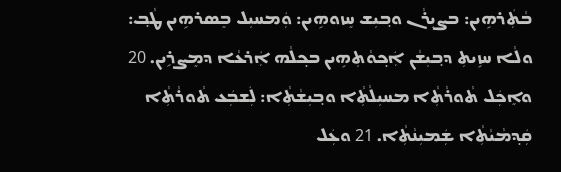ܒܵܬܲܪܗܹܝܢ: ܒܨܝܼܪܵܢ ܘܒ݂ܝܼܫ ܚܸܙܘܗܹܝܢ: ܘܲܡܚܝܼܠ ܒܸܣܪܗܹܝܢ ܛܵܒ݂: ܘܠܵܐ ܚܙܹܝܬܼ ܕܒ݂ܝܼܫܵܢ ܐܲܟ݂ܘܵܬܼܗܹܝܢ ܒܟ݂ܠܵܗ ܐܲܪܥܵܐ ܕܡܸܨܪܹܝܢ. 20 ܘܐܸܟܲܠ ܬܵܘܪܵܬܼܵܐ ܡܚܝܼܠܵܬܼܵܐ ܘܒ݂ܝܼܫܵܬܼܵܐ: ܠܲܫܒܲܥ ܬܵܘܪܵܬܼܵܐ ܩܲܕ݂ܡܵܝܵܬܼܵܐ ܫܲܡܝܼܢܵܬܼܵܐ. 21 ܘܥܲܠ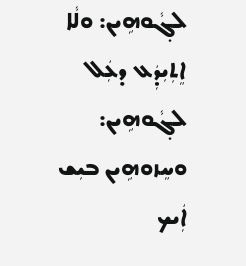ܠܓ݂ܵܘܗܹܝܢ: ܘܠܵܐ ܐܸܬܼܝܼܕܲܥ ܕܥܲܠ ܠܓ݂ܵܘܗܹܝܢ: ܘܚܸܙܘܗܹܝܢ ܒܝܼܫ ܐܲܝܟ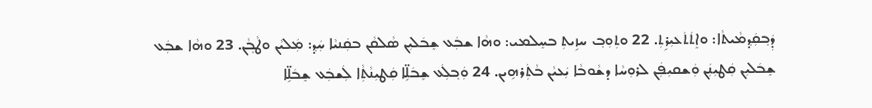ܕܲܒ݂ܩܲܕ݂ܡܵܝܬܵܐ: ܘܐܸܬܿܬܿܥܝܼܪܹܬܼ. 22 ܘܬܼܘܼܒ݂ ܚܙܹܝܬܼ ܒܚܸܠܡܝ: ܘܗܵܐ ܫܒܲܥ ܫܸܒܿܠܝܼܢ ܣܵܠܩܵܢ ܒܩܲܢܝܵܐ ܚܲܕ݂: ܡܲܠܝܵܢ ܘܛܵܒ݂ܵܢ. 23 ܘܗܵܐ ܫܒܲܥ ܫܸܒܿܠܝܼܢ ܩܲܛܝܼܢܲܢ ܘܲܫܩܝܼܦܲܢ ܠܪܘܼܚܵܐ ܕܫܵܘܒܵܐ ܝܲܥܝܵܢ ܒܵܬܲܪܗܹܝܢ. 24 ܘܲܒ݂ܠܲܥ ܫܸܒܿܠܹ̈ܐ ܩܲܛܝܼܢܵܬܼܵܐ ܠܲܫܒܲܥ ܫܸܒܿܠܹ̈ܐ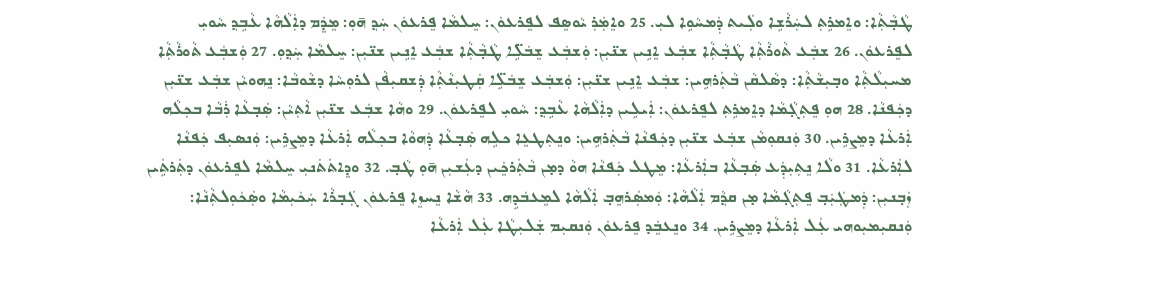ܛܵܒ݂ܵܬܼܵܐ: ܘܐܸܡܪܹܬܼ ܠܚܲܪܵܫܹܐ ܘܠܲܝܬ ܕܲܡܚܵܘܹܐ ܠܝܼ. 25 ܘܐܸܡܲܪ݂ ܝܵܘܣܸܦ ܠܦܸܪܥܘܿܢ: ܚܸܠܡܵܐ ܦܸܪܥܘܿܢ ܚܲܕ݂ ܗ̄ܘܼ: ܡܸܕܸܿܡ ܕܐܲܠܵܗܵܐ ܥܵܒܹܕ݂ ܚܵܘܝܼ ܠܦܸܪܥܘܿܢ. 26 ܫܒܲܥ ܬܵܘܪܵܬܼܵܐ ܛܵܒ݂ܵܬܼܵܐ ܫܒܲܥ ܐܸܢܹܝܢ ܫܢ̈ܝܼܢ: ܘܲܫܒܲܥ ܫܸܒܿܠܹ̈ܐ ܛܵܒ݂ܵܬܼܵܐ ܫܒܲܥ ܐܸܢܹܝܢ ܫܢ̈ܝܼܢ: ܚܸܠܡܵܐ ܚܲܕ݂ܘܼ. 27 ܘܲܫܒܲܥ ܬܵܘܪܵܬܼܵܐ ܡܚܝܼܠܵܬܼܵܐ ܘܒ݂ܝܼܫܵܬܼܵܐ: ܕܣܵܠܩܵܢ ܒܵܬܲܪܗܹܝܢ: ܫܒܲܥ ܐܸܢܹܝܢ ܫܢ̈ܝܼܢ: ܘܲܫܒܲܥ ܫܸܒܿܠܹ̈ܐ ܩܲܛܝܼܢܵܬܼܵܐ ܕܲܫܩܝܼܦܵܢ ܠܪܘܼܚܵܐ ܕܫܵܘܒܵܐ: ܢܸܗܘܝܵܢ ܫܒܲܥ ܫܢ̈ܝܼܢ ܕܟܲܦܢܵܐ. 28 ܗܘܼ ܦܸܬܼܓ݂ܵܡܵܐ ܕܐܸܡܪܹܬܼ ܠܦܸܪܥܘܿܢ: ܐܲܝܠܹܝܢ ܕܐܲܠܵܗܵܐ ܥܵܒܹܕ݂: ܚܵܘܝܼ ܠܦܸܪܥܘܿܢ. 29 ܘܗܵܐ ܫܒܲܥ ܫܢ̈ܝܼܢ ܐܵܬܼܝܵܢ: ܣܲܒ݂ܥܵܐ ܪܲܒܵܐ ܒܟ݂ܠܵܗ ܐܲܪܥܵܐ ܕܡܸܨܪܹܝܢ. 30 ܘܲܢܩܘܼܡܵܢ ܫܒܲܥ ܫܢ̈ܝܼܢ ܕܟܲܦܢܵܐ ܒܵܬܲܪܗܹܝܢ: ܘܢܸܬܼܛܥܸܐ ܟܠܹܗ ܣܲܒ݂ܥܵܐ ܕܲܗܘܵܐ ܒܟ݂ܠܵܗ ܐܲܪܥܵܐ ܕܡܸܨܪܹܝܢ: ܘܲܢܣܝܼܦ ܟܲܦܢܵܐ ܠܐܲܪܥܵܐ. 31 ܘܠܵܐ ܢܸܬܼܝܼܕܲܥ ܣܲܒ݂ܥܵܐ ܒܐܲܪܥܵܐ: ܡܸܛܠ ܟܲܦܢܵܐ ܗܘܵ ܕܡ̣ܢ ܒܵܬܲܪܟܸܿܝܢ ܕܥܲܫܝܼܢ ܗ̄ܘܼ ܛܵܒ݂. 32 ܘܕܸܐܬܿܬܿܢܝܼ ܚܸܠܡܵܐ ܠܦܸܪܥܘܿܢ ܕܬܲܪܬܹܿܝܢ ܙܲܒ݂ܢܝܼܢ: ܕܲܡܛܲܝܲܒ݂ ܦܸܬܼܓ݂ܵܡܵܐ ܡ̣ܢ ܩܕ݂ܵܡ ܐܲܠܵܗܵܐ: ܘܲܡܣܲܪܗܸܒ݂ ܐܲܠܵܗܵܐ ܠܡܸܥܒܿܕܹܗ. 33 ܗܵܫܵܐ ܢܸܚܙܸܐ ܦܸܪܥܘܿܢ ܓܲܒ݂ܪܵܐ ܚܲܟܿܝܼܡܵܐ ܘܣܲܟܿܘܼܠܬܼܵܢܵܐ: ܘܲܢܩܝܼܡܝܼܘܗܝ ܥܲܠ ܐܲܪܥܵܐ ܕܡܸܨܪܹܝܢ. 34 ܘܢܸܥܒܸܿܕ ܦܸܪܥܘܿܢ ܘܲܢܩܝܼܡ ܫܲܠܝܼܛܵܐ ܥܲܠ ܐܲܪܥܵܐ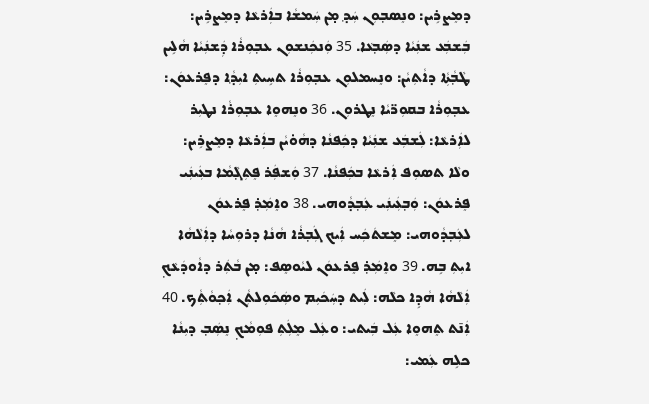ܕܡܸܨܪܹܝܢ: ܘܢܸܣܒ݂ܘܼܢ ܚܲܕ݂ ܡ̣ܢ ܚܲܡܫܵܐ ܒܐܲܪܥܵܐ ܕܡܸܨܪܹܝܢ: ܒܲܫܒܲܥ ܫܢܲܝܵܐ ܕܣܲܒ݂ܥܵܐ. 35 ܘܲܢܟܲܢܫܘܼܢ ܥܒ݂ܘܼܪܵܐ ܕܲܫܢܲܝܵܐ ܗܵܠܹܝܢ ܛܵܒ݂ܵܬܼܵܐ ܕܐܵܬܼܝܵܢ: ܘܢܸܚܡܠܘܼܢ ܥܒ݂ܘܼܪܵܐ ܬܚܹܝܬܼ ܐܝܼܕ݂ܵܐ ܕܦܸܪܥܘܿܢ: ܥܒ݂ܘܼܪܵܐ ܒܩܘܼܪ̈ܝܵܐ ܢܸܛܪܘܼܢ. 36 ܘܢܸܗܘܸܐ ܥܒ݂ܘܼܪܵܐ ܢܛܝܼܪ ܠܐܲܪܥܵܐ: ܠܲܫܒܲܥ ܫܢܲܝܵܐ ܕܟܲܦܢܵܐ ܕܗܵܘ̇ܝܵܢ ܒܐܲܪܥܵܐ ܕܡܸܨܪܹܝܢ: ܘܠܵܐ ܬܣܘܼܦ ܐܲܪܥܵܐ ܒܟܲܦܢܵܐ. 37 ܘܲܫܦܲܪ ܦܸܬܼܓ݂ܵܡܵܐ ܒܥܲܝܢܲܝ ܦܸܪܥܘܿܢ: ܘܲܒ݂ܥܲܝܢܲܝ ܥܲܒ݂ܕܵܘܗܝ. 38 ܘܐܸܡܲܪ݂ ܦܸܪܥܘܿܢ ܠܥܲܒ݂ܕܵܘܗܝ: ܡܸܫܬܿܟܲܚ ܐܲܝܟ ܓܲܒ݂ܪܵܐ ܗܵܢܵܐ ܕܪܘܼܚܵܐ ܕܐܲܠܵܗܵܐ ܐܝܼܬܼ ܒܹܗ. 39 ܘܐܸܡܲܪ݂ ܦܸܪܥܘܿܢ ܠܝܵܘܣܸܦ: ܡ̣ܢ ܒܵܬܲܪ ܕܐܵܘܕܿܥܵܟ݂ ܐܲܠܵܗܵܐ ܗܵܕܹܐ ܟܠܵܗ: ܠܲܝܬ ܕܚܲܟܿܝܼܡ ܘܣܲܟܿܘܼܠܬܼܵܢ ܐܲܟ݂ܘܵܬܼܵܟ. 40 ܐܲܢ̄ܬ ܬܸܗܘܸܐ ܥܲܠ ܒܲܝܬܝ: ܘܥܲܠ ܡܸܠܲܬܼ ܦܘܼܡܵܟ݂ ܢܸܣܲܒ݂ ܕܝܼܢܵܐ ܟܠܹܗ ܥܲܡܝ: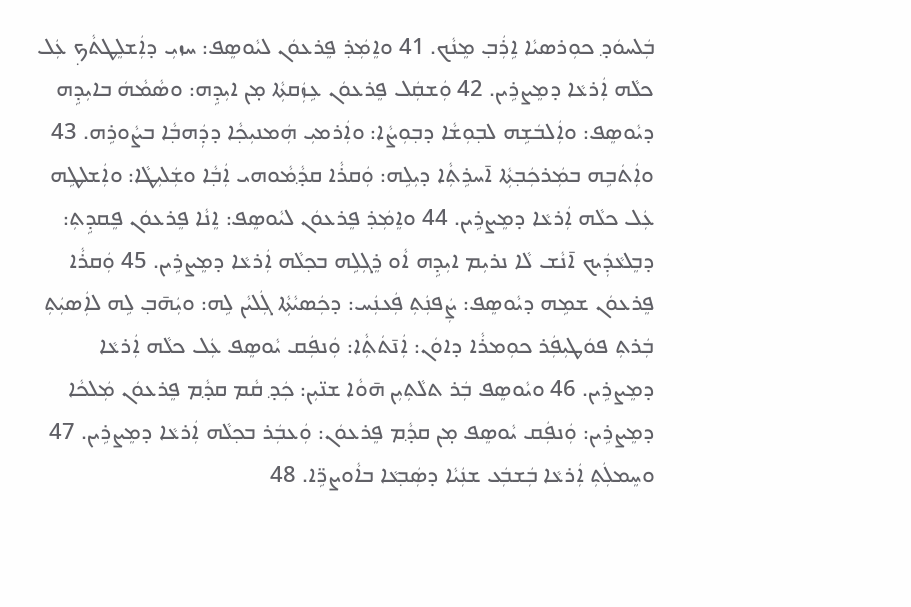ܒܲܠܚܘܿܕ݂ ܟܘܼܪܣܝܵܐ ܐܹܪܲܒ݂ ܡܸܢܵܟ. 41 ܘܐܸܡܲܪ݂ ܦܸܪܥܘܿܢ ܠܝܵܘܣܸܦ: ܚܙܝܼ ܕܐܲܫܠܸܛܬܵܟ݂ ܥܲܠ ܟܠܵܗ ܐܲܪܥܵܐ ܕܡܸܨܪܹܝܢ. 42 ܘܲܫܩܲܠ ܦܸܪܥܘܿܢ ܥܹܙܲܩܬܼܵܐ ܡ̣ܢ ܐܝܼܕܹܗ: ܘܣܵܡܵܗܿ ܒܐܝܼܕܹܗ ܕܝܵܘܣܸܦ: ܘܐܲܠܒܿܫܹܗ ܠܒ݂ܘܼܫܵܐ ܕܒ݂ܘܼܨܵܐ: ܘܐܲܪܡܝܼ ܗܲܡܢܝܼܟ݂ܵܐ ܕܕܲܗܒ݂ܵܐ ܒܨܵܘܪܹܗ. 43 ܘܐܲܬܿܒܹܗ ܒܡܲܪܟܲܒ݂ܬܼܵܐ ܐ̄ܚܪܹܬܼܵܐ ܕܝܼܠܹܗ: ܘܲܩܪܵܐ ܩܕ݂ܵܡܵܘܗܝ ܐܲܒ݂ܵܐ ܘܫܲܠܝܼܛܵܐ: ܘܐܲܫܠܛܹܗ ܥܲܠ ܟܠܵܗ ܐܲܪܥܵܐ ܕܡܸܨܪܹܝܢ. 44 ܘܐܸܡܲܪ݂ ܦܸܪܥܘܿܢ ܠܝܵܘܣܸܦ: ܐܸܢܵܐ ܦܸܪܥܘܿܢ ܦܸܩܕܹܬܼ: ܕܒܸܠܥܵܕܲܝܟ ܐ̄ܢܵܫ ܠܵܐ ܢܪܝܼܡ ܐܝܼܕܹܗ ܐܵܘ ܪܸܓܼܠܹܗ ܒܟ݂ܠܵܗ ܐܲܪܥܵܐ ܕܡܸܨܪܹܝܢ. 45 ܘܲܩܪܵܐ ܦܸܪܥܘܿܢ ܫܡܹܗ ܕܝܵܘܣܸܦ: ܨܲܦܢܲܬܼ ܦܲܥܢܲܚ: ܕܟܲܣܝܵܬܼܵܐ ܓܲܠܝܵܢ ܠܹܗ: ܘܝܲܗ̄ܒ݂ ܠܹܗ ܠܐܲܣܝܲܬܼ ܒܲܪܬܼ ܦܘܿܛܝܼܦܲܪ ܟܘܼܡܪܵܐ ܕܐܘܿܢ: ܐܲܢ̄ܬܿܬܼܵܐ: ܘܲܢܦܲܩ ܝܵܘܣܸܦ ܥܲܠ ܟܠܵܗ ܐܲܪܥܵܐ ܕܡܸܨܪܹܝܢ. 46 ܘܝܵܘܣܸܦ ܒܲܪ ܬܠܵܬܼܝܼܢ ܗ̄ܘܵܐ ܫܢ̈ܝܼܢ: ܟܲܕ݂ ܩܵܡ ܩܕ݂ܵܡ ܦܸܪܥܘܿܢ ܡܲܠܟܵܐ ܕܡܸܨܪܹܝܢ: ܘܲܢܦܲܩ ܝܵܘܣܸܦ ܡ̣ܢ ܩܕ݂ܵܡ ܦܸܪܥܘܿܢ: ܘܲܥܒܲܪ ܒܟ݂ܠܵܗ ܐܲܪܥܵܐ ܕܡܸܨܪܹܝܢ. 47 ܘܚܸܡܠܲܬܼ ܐܲܪܥܵܐ ܒܲܫܒܲܥ ܫܢܲܝܵܐ ܕܣܲܒ݂ܥܵܐ ܒܐܵܘܨܪܹ̈ܐ. 48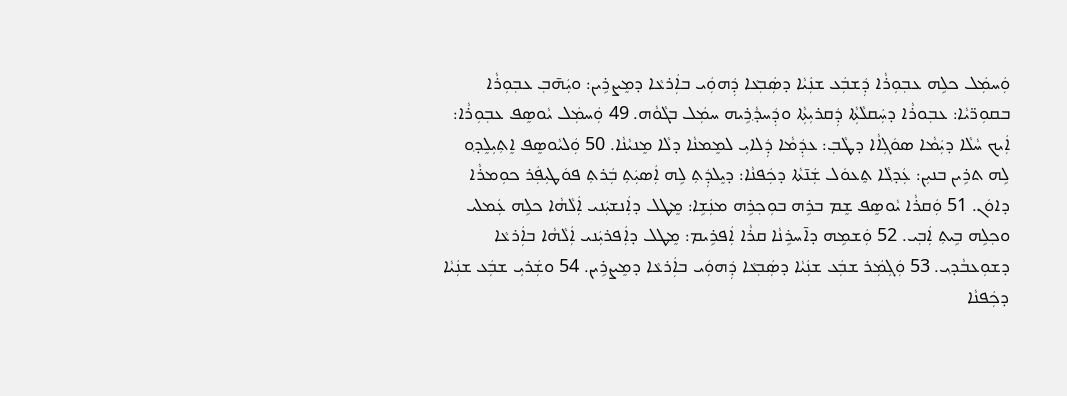ܘܲܚܡܲܠ ܟܠܹܗ ܥܒ݂ܘܼܪܵܐ ܕܲܫܒܲܥ ܫܢܲܝܵܐ ܕܣܲܒ݂ܥܵܐ ܕܲܗܘܲܝ ܒܐܲܪܥܵܐ ܕܡܸܨܪܹܝܢ: ܘܝܲܗ̄ܒ݂ ܥܒ݂ܘܼܪܵܐ ܒܩܘܼܪ̈ܝܵܐ: ܥܒ݂ܘܪܵܐ ܕܚܲܩܠܵܬܼܵܐ ܕܲܩܪܝܼܬܼܵܐ ܘܕܲܚܕ݂ܵܪܹܝܗ ܚܡܲܠ ܒܓܵܘܵܗ. 49 ܘܲܚܡܲܠ ܝܵܘܣܸܦ ܥܒ݂ܘܼܪܵܐ: ܐܲܝܟ ܚܵܠܵܐ ܕܝܲܡܵܐ ܣܘܿܓܼܐܵܐ ܕܛܵܒ݂: ܥܕܲܡܵܐ ܕܲܠܐܝܼ ܠܡܸܡܢܵܐ ܕܠܵܐ ܡܸܢܝܵܢܵܐ. 50 ܘܲܠܝܵܘܣܸܦ ܐܸܬܼܝܼܠܸܕ݂ܘ ܠܹܗ ܬܪܹܝܢ ܒܢܝܼܢ: ܥܲܕ݂ܠܵܐ ܬܸܥܘܿܠ ܫܲܢ̄ܬܵܐ ܕܟܲܦܢܵܐ: ܕܝܸܠܕܲܬܼ ܠܹܗ ܐܲܣܝܲܬܼ ܒܲܪܬܼ ܦܘܿܛܝܼܦܲܪ ܟܘܼܡܪܵܐ ܕܐܘܿܢ. 51 ܘܲܩܪܵܐ ܝܵܘܣܸܦ ܫܸܡ ܒܪܹܗ ܒܘܼܟ݂ܪܹܗ ܡܢܲܫܹܐ: ܡܸܛܠ ܕܐܲܢܫܝܲܢܝ ܐܲܠܵܗܵܐ ܟܠܹܗ ܥܲܡܠܝ ܘܟ݂ܠܹܗ ܒܹܝܬܼ ܐܲܒ݂ܝ. 52 ܘܲܫܡܹܗ ܕܐ̄ܚܪܹܢܵܐ ܩܪܵܐ ܐܲܦܪܹܝܡ: ܡܸܛܠ ܕܐܲܦܪܝܲܢܝ ܐܲܠܵܗܵܐ ܒܐܲܪܥܵܐ ܕܫܘܼܥܒܵܕ݂ܝ. 53 ܘܲܓܼܡܲܪ ܫܒܲܥ ܫܢܲܝܵܐ ܕܣܲܒ݂ܥܵܐ ܕܲܗܘܲܝ ܒܐܲܪܥܵܐ ܕܡܸܨܪܹܝܢ. 54 ܘܫܲܪܝܼ ܫܒܲܥ ܫܢܲܝܵܐ ܕܟܲܦܢܵܐ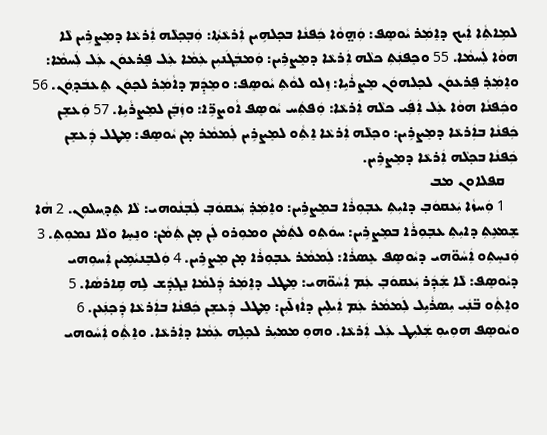ܠܡܹܐܬܼܵܐ ܐܲܝܟ ܕܐܸܡܲܪ ܝܵܘܣܸܦ: ܘܲܗ̤ܘܵܐ ܟܲܦܢܵܐ ܒܟ݂ܠܗܹܝܢ ܐܲܪܥܵܬܼܵܐ: ܘܲܒ݂ܟ݂ܠܵܗ ܐܲܪܥܵܐ ܕܡܸܨܪܹܝܢ ܠܵܐ ܗܘܵܐ ܠܲܚܡܵܐ. 55 ܘܟܸܦܢܲܬܼ ܟܠܵܗ ܐܲܪܥܵܐ ܕܡܸܨܪܹܝܢ: ܘܲܡܒܲܓܿܢܝܼܢ ܥܲܡܵܐ ܥܲܠ ܦܸܪܥܘܿܢ ܥܲܠ ܠܲܚܡܵܐ: ܘܐܸܡܲܪ݂ ܦܸܪܥܘܿܢ ܠܟ݂ܠܗܘܿܢ ܡܸܨܪܵܝܹܐ: ܙܸܠܘ ܠܘܵܬܼ ܝܵܘܣܸܦ: ܘܡܸܕܸܿܡ ܕܐܵܡܲܪ ܠܟ݂ܘܿܢ ܬܸܥܒܿܕ݂ܘܿܢ. 56 ܘܟܲܦܢܵܐ ܗܘܵܐ ܥܲܠ ܐܲܦܲܝ ܟܠܵܗ ܐܲܪܥܵܐ: ܘܲܦܬܲܚ ܝܵܘܣܸܦ ܐܵܘܨܪܹ̈ܐ: ܘܙܲܒܸܿܢ ܠܡܸܨܪܵܝܹܐ. 57 ܘܲܥܫܸܢ ܟܲܦܢܵܐ ܒܐܲܪܥܵܐ ܕܡܸܨܪܹܝܢ: ܘܟ݂ܠܵܗ ܐܲܪܥܵܐ ܐܸܬܼܵܘ ܠܡܸܨܪܹܝܢ ܠܲܡܡܵܪ ܡ̣ܢ ܝܵܘܣܸܦ: ܡܸܛܠ ܕܲܥܫܸܢ ܟܲܦܢܵܐ ܒܟ݂ܠܵܗ ܐܲܪܥܵܐ ܕܡܸܨܪܹܝܢ.
    ܩܦܠܐܘܢ ܡܒ
    1 ܘܲܚܙܵܐ ܝܲܥܩܘܿܒ݂ ܕܐܝܼܬܼ ܥܒ݂ܘܼܪܵܐ ܒܡܸܨܪܹܝܢ: ܘܐܸܡܲܪ݂ ܝܲܥܩܘܿܒ݂ ܠܲܒ݂ܢܵܘܗܝ: ܠܵܐ ܬܸܕ݂ܚܠܘܼܢ. 2 ܗܵܐ ܫܸܡܥܹܬܼ ܕܐܝܼܬܼ ܥܒ݂ܘܼܪܵܐ ܒܡܸܨܪܹܝܢ: ܚܘܿܬܼܘ ܠܬܲܡܵܢ ܘܡܘܼܪܘ ܠܲܢ ܡ̣ܢ ܬܲܡܵܢ: ܘܢܸܚܸܐ ܘܠܵܐ ܢܡܘܼܬܼ. 3 ܘܲܢܚܸܬܼܘ ܐܲܚܵܘ̈ܗܝ ܕܝܵܘܣܸܦ ܥܸܣܪܵܐ: ܠܲܡܡܵܪ ܥܒ݂ܘܼܪܵܐ ܡ̣ܢ ܡܸܨܪܹܝܢ. 4 ܘܲܠܒܸܢܝܵܡܹܝܢ ܐܲܚܘܼܗܝ ܕܝܵܘܣܸܦ: ܠܵܐ ܫܲܕܲܪ ܝܲܥܩܘܿܒ݂ ܥܲܡ ܐܲܚܵܘ̈ܗܝ: ܡܸܛܠ ܕܐܸܡܲܪ ܕܲܠܡܵܐ ܢܸܓܼܕܲܫ ܠܹܗ ܩܹܐܪܣܵܐ. 5 ܘܐܸܬܼܵܘ ܒ̈ܢܲܝ ܝܼܣܪܵܝܹܠ ܠܲܡܡܵܪ ܥܲܡ ܐܲܝܠܹܝܢ ܕܐܵܙܠ̄ܝܼܢ: ܡܸܛܠ ܕܲܥܫܸܢ ܟܲܦܢܵܐ ܒܐܲܪܥܵܐ ܕܲܟ݂ܢܲܥܢ. 6 ܘܝܵܘܣܸܦ ܗܘܼܝܘܼ ܫܲܠܝܼܛ ܥܲܠ ܐܲܪܥܵܐ. ܘܗܘܼ ܡܡܝܼܪ ܠܟ݂ܠܹܗ ܥܲܡܵܐ ܕܐܲܪܥܵܐ. ܘܐܸܬܼܵܘ ܐܲܚܵܘܗܝ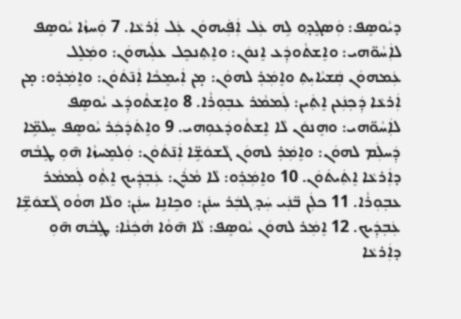ܕܝܵܘܣܸܦ: ܘܲܣܓܸܕ݂ܘ ܠܹܗ ܥܲܠ ܐܲܦܲܝܗܘܿܢ ܥܲܠ ܐܲܪܥܵܐ. 7 ܘܲܚܙܵܐ ܝܵܘܣܸܦ ܠܐܲܚܵܘ̈ܗܝ: ܘܐܸܫܬܵܘܕܲܥ ܐܸܢܘܿܢ: ܘܐܸܬܼܢܟܸܠ ܥܠܲܝܗܘܿܢ: ܘܡܲܠܸܠ ܥܲܡܗܘܿܢ ܩܲܫܝܵܐܝܼܬܼ ܘܐܸܡܲܪ݂ ܠܗܘܿܢ: ܡ̣ܢ ܐܲܝܡܸܟܵܐ ܐܲܢ̄ܬܿܘܿܢ: ܘܐܸܡܲܪ݂ܘ: ܡ̣ܢ ܐܲܪܥܵܐ ܕܲܟ݂ܢܲܥܢ ܐܸܬܲܝܢ: ܠܲܡܡܵܪ ܥܒ݂ܘܼܪܵܐ. 8 ܘܐܸܫܬܵܘܕܲܥ ܝܵܘܣܸܦ ܠܐܲܚܵܘ̈ܗܝ: ܘܗܸܢܘܿܢ ܠܵܐ ܐܸܫܬܵܘܕܿܥܘܼܗܝ. 9 ܘܐܸܬܿܕܿܟܲܪ ܝܵܘܣܸܦ ܚܸܠܡܹ̈ܐ ܕܲܚܠܲܡ ܠܗܘܿܢ: ܘܐܸܡܲܪ݂ ܠܗܘܿܢ ܓܵܫܘܿܫܹ̈ܐ ܐܲܢ̄ܬܿܘܿܢ: ܘܲܠܡܸܚܙܵܐ ܗ̄ܘܼ ܛܸܒܵܗ ܕܐܲܪܥܵܐ ܐܸܬܲܝܬܿܘܿܢ. 10 ܘܐܸܡܲܪ݂ܘ: ܠܵܐ ܡܵܪܲܢ: ܥܲܒ݂ܕܲܝܟ ܐܸܬܼܵܘ ܠܲܡܡܵܪ ܥܒ݂ܘܼܪܵܐ. 11 ܟܠܲܢ ܒ̈ܢܲܝ ܚܲܕ݂ ܓܒܲܪ ܚܢܲܢ: ܘܟܹܐܢܹܐ ܚܢܲܢ: ܘܠܵܐ ܗܘܵܘ ܓܵܫܘܿܫܹ̈ܐ ܥܲܒ݂ܕܲܝܟ. 12 ܐܸܡܲܪ ܠܗܘܿܢ ܝܵܘܣܸܦ: ܠܵܐ ܗ̄ܘܵܐ ܗܵܟܲܢܵܐ: ܛܸܒܵܗ ܗ̄ܘܼ ܕܐܲܪܥܵܐ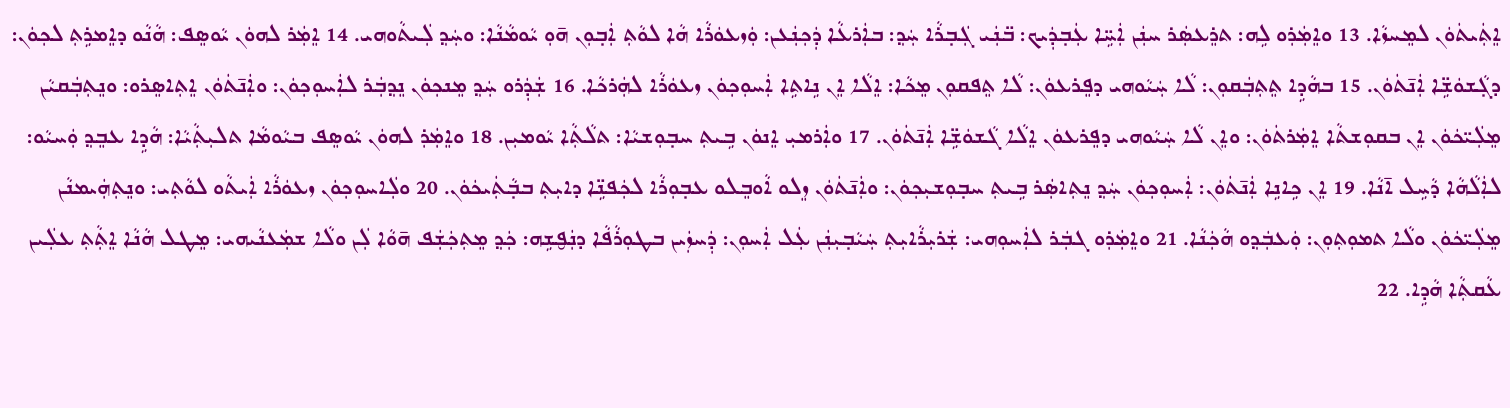ܐܸܬܲܝܬܿܘܿܢ ܠܡܸܚܙܵܐ. 13 ܘܐܸܡܲܪ݂ܘ ܠܹܗ: ܬܪܸܥܣܲܪ ܚܢܲܢ ܐܲܚܹ̈ܐ ܥܲܒ݂ܕܲܝܟ: ܒ̈ܢܲܝ ܓܲܒ݂ܪܵܐ ܚܲܕ݂: ܒܐܲܪܥܵܐ ܕܲܟ݂ܢܲܥܢ: ܘܲܙܥܘܿܪܵܐ ܗܵܐ ܠܘܵܬܼ ܐܲܒ݂ܘܼܢ ܗ̄ܘܼ ܝܵܘܡܵܢܵܐ: ܘܚܲܕ݂ ܠܲܝܬܵܘܗܝ. 14 ܐܸܡܲܪ ܠܗܘܿܢ ܝܵܘܣܸܦ: ܗܵܢܵܘ ܕܐܸܡܪܹܬܼ ܠܟ݂ܘܿܢ: ܕܓ݂ܵܫܘܿܫܹ̈ܐ ܐܲܢ̄ܬܿܘܿܢ. 15 ܒܗܵܕܹܐ ܬܸܬܼܒܲܩܘܼܢ: ܠܵܐ ܚܲܝܵܘܗܝ ܕܦܸܪܥܘܿܢ: ܠܵܐ ܬܸܦܩܘܼܢ ܡܸܟܵܐ: ܐܸܠܵܐ ܐܸܢ ܢܹܐܬܹܐ ܐܲܚܘܼܟ݂ܘܿܢ ܙܥܘܿܪܵܐ ܠܗܲܪܟܵܐ. 16 ܫܲܕܲܪܘ ܚܲܕ݂ ܡܸܢܟ݂ܘܿܢ ܢܸܕ݂ܒܲܪ ܠܐܲܚܘܼܟ݂ܘܿܢ: ܘܐܲܢ̄ܬܿܘܿܢ ܐܸܬܼܐܣܸܪܘ: ܘܢܸܬܼܒܲܩܝܵܢ ܡܸܠܲܝ̈ܟܿܘܿܢ ܐܸܢ ܒܩܘܼܫܬܵܐ ܐܸܡܲܪܬܿܘܿܢ: ܘܐܸܢ ܠܵܐ ܚܲܝܵܘܗܝ ܕܦܸܪܥܘܿܢ ܐܸܠܵܐ ܓܵܫܘܿܫܹ̈ܐ ܐܲܢ̄ܬܿܘܿܢ. 17 ܘܐܲܪܡܝܼ ܐܸܢܘܿܢ ܒܹܝܬܼ ܚܒ݂ܘܼܫܝܵܐ: ܬܠܵܬܼܵܐ ܝܵܘܡܝܼܢ. 18 ܘܐܸܡܲܪ݂ ܠܗܘܿܢ ܝܵܘܣܸܦ ܒܝܵܘܡܵܐ ܬܠܝܼܬܼܵܝܵܐ: ܗܵܕܹܐ ܥܒܸܕ݂ ܘܲܚܝܵܘ: ܠܐܲܠܵܗܵܐ ܕܵܚܹܠ ܐ̄ܢܵܐ. 19 ܐܸܢ ܟܹܐܢܹܐ ܐܲܢ̄ܬܿܘܿܢ: ܐܲܚܘܼܟ݂ܘܿܢ ܚܲܕ݂ ܢܸܬܼܐܣܲܪ ܒܹܝܬܼ ܚܒ݂ܘܼܫܝܼܟ݂ܘܿܢ: ܘܐܲܢ̄ܬܿܘܿܢ ܙܸܠܘ ܐܵܘܒܸܠܘ ܥܒ݂ܘܼܪܵܐ ܠܟܲܦܢܹ̈ܐ ܕܐܝܼܬܼ ܒܒ݂ܵܬܲܝܟܿܘܿܢ. 20 ܘܠܲܐܚܘܼܟ݂ܘܿܢ ܙܥܘܿܪܵܐ ܐܲܝܬܵܘ ܠܘܵܬܼܝ: ܘܢܸܬܼܗܲܝܡܢܵܢ ܡܸܠܲܝ̈ܟܿܘܿܢ ܘܠܵܐ ܬܡܘܼܬܼܘܼܢ: ܘܲܥܒܲܕ݂ܘ ܗܵܟܲܢܵܐ. 21 ܘܐܸܡܲܪ݂ܘ ܓܒܲܪ ܠܐܲܚܘܼܗܝ: ܫܲܪܝܼܪܵܐܝܼܬܼ ܚܲܝܵܒ݂ܝܼܢܲܢ ܥܲܠ ܐܲܚܘܼܢ: ܕܲܚܙܲܝܢ ܒܛܘܼܪܵܦܵܐ ܕܢܲܦ̮ܫܹܗ: ܟܲܕ݂ ܡܸܬܼܟܲܫܲܦ ܗ̄ܘܵܐ ܠܲܢ ܘܠܵܐ ܫܡܲܥܢܵܝܗܝ: ܡܸܛܠ ܗܵܢܵܐ ܐܸܬܼܵܬܼ ܥܠܲܝܢ ܥܵܩܬܼܵܐ ܗܵܕܹܐ. 22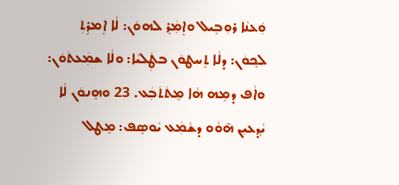ܘܲܥܢܵܐ ܪܘܼܒܹܝܠ ܘܐܸܡܲܪ݂ ܠܗܘܿܢ: ܠܵܐ ܐܸܡܪܹܬܼ ܠܟ݂ܘܿܢ: ܕܠܵܐ ܬܸܚܛܘܿܢ ܒܛܲܠܝܵܐ: ܘܠܵܐ ܫܡܲܥܬܿܘܿܢ: ܘܐܵܦ ܕܡܹܗ ܗܵܐ ܡܸܬܿܬܿܒܲܥ. 23 ܘܗܸܢܘܿܢ ܠܵܐ ܝܵܕ݂ܥܝܼܢ ܗ̄ܘܵܘ ܕܫܵܡܲܥ ܝܵܘܣܸܦ: ܡܸܛܠ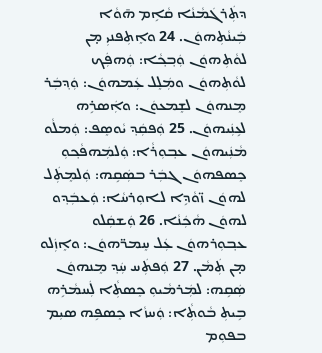ܕܬܲܪܓܿܡܵܢܵܐ ܩܵܐܹܡ ܗ̄ܘܵܐ ܒܲܝܢܵܬܼܗܘܿܢ. 24 ܘܐܸܬܼܦܢܝܼ ܡ̣ܢ ܠܘܵܬܼܗܘܿܢ ܘܲܒ݂ܟ݂ܵܐ: ܘܲܗܦܲܟ ܠܘܵܬܼܗܘܿܢ ܘܡܲܠܸܠ ܥܲܡܗܘܿܢ: ܘܲܕ݂ܒܲܪ ܡܸܢܗܘܿܢ ܠܫܸܡܥܘܿܢ: ܘܐܲܣܪܹܗ ܠܥܹܢܲܝܗܘܿܢ. 25 ܘܲܦܩܲܕ݂ ܝܵܘܣܸܦ: ܘܲܡܠܵܘ ܡܵܢܲܝܗܘܿܢ ܥܒ݂ܘܼܪܵܐ: ܘܲܠܡܲܗܦܵܟ݂ܘܼ ܟܸܣܦܗܘܿܢ ܓܒܲܪ ܒܣܲܩܹܗ: ܘܲܠܡܸܬܲܠ ܠܗܘܿܢ ܙ̈ܘܵܕܹܐ ܠܐܘܼܪܚܵܐ: ܘܲܥܒܲܕ݂ܘ ܠܗܘܿܢ ܗܵܟܲܢܵܐ. 26 ܘܲܫܩܲܠܘ ܥܒ݂ܘܼܪܗܘܿܢ ܥܲܠ ܚܸܡܪ̈ܗܘܿܢ: ܘܐܸܙܲܠܘ ܡ̣ܢ ܬܲܡܵܢ. 27 ܘܲܦܬܲܚ ܚܲܕ݂ ܡܸܢܗܘܿܢ ܣܲܩܹܗ: ܠܡܲܪܡܵܝܘܼ ܟܸܣܬܼܵܐ ܠܲܚܡܵܪܹܗ ܒܹܝܬܼ ܒܵܘܬܼܵܐ: ܘܲܚܙܵܐ ܟܸܣܦܹܗ ܣܝܼܡ ܒܦܘܼܡ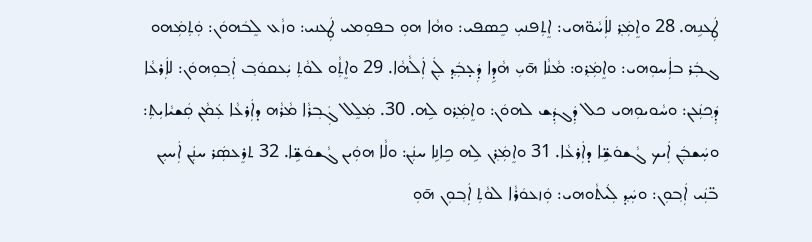ܛܲܥܢܹܗ. 28 ܘܐܸܡܲܪ݂ ܠܐܲܚܵܘ̈ܗܝ: ܐܸܬܼܦܢܝܼ ܟܸܣܦܝ: ܘܗܵܐ ܗܘܼ ܒܦܘܼܡܝ ܛܲܥܢܝ: ܘܙܵܥ ܠܸܒܿܗܘܿܢ: ܘܲܬܼܡܲܗܘ ܓܒܲܪ ܒܐܲܚܘܼܗܝ: ܘܐܸܡܲܪ݂ܘ: ܡܵܢܵܐ ܗ̄ܝܼ ܗܵܕܹܐ ܕܲܥ̣ܒܲܕ݂ ܠܲܢ ܐܲܠܵܗܵܐ. 29 ܘܐܸܬܼܵܘ ܠܘܵܬܼ ܝܲܥܩܘܿܒ݂ ܐܲܒ݂ܘܼܗܘܿܢ: ܠܐܲܪܥܵܐ ܕܲܟ݂ܢܲܥܢ: ܘܚܵܘܝܘܼܗܝ ܟܠ ܕܲܓܕܲܫ ܠܗܘܿܢ: ܘܐܸܡܲܪ݂ܘ ܠܹܗ. 30. ܡܲܠܸܠ ܓܲܒ݂ܪܵܐ ܡܵܪܵܗ ܕܐܲܪܥܵܐ ܥܲܡܵܢ ܩܲܫܝܵܐܝܼܬܼ: ܘܚܲܫܒܲܢ ܐܲܝܟ ܓܵܫܘܿܫܹ̈ܐ ܕܐܲܪܥܵܐ. 31 ܘܐܸܡܲܪ݂ܢ ܠܹܗ ܟܹܐܢܹܐ ܚܢܲܢ: ܘܠܵܐ ܗܘܲܝܢ ܓܵܫܘܿܫܹ̈ܐ. 32 ܬܪܸܥܣܲܪ ܚܢܲܢ ܐܲܚܝܼܢ ܒ̈ܢܲܝ ܐܲܒ݂ܘܼܢ: ܘܚܲܕ݂ ܠܲܝܬܵܘܗܝ: ܘܲܙܥܘܿܪܵܐ ܠܘܵܬܼ ܐܲܒ݂ܘܼܢ ܗ̄ܘܼ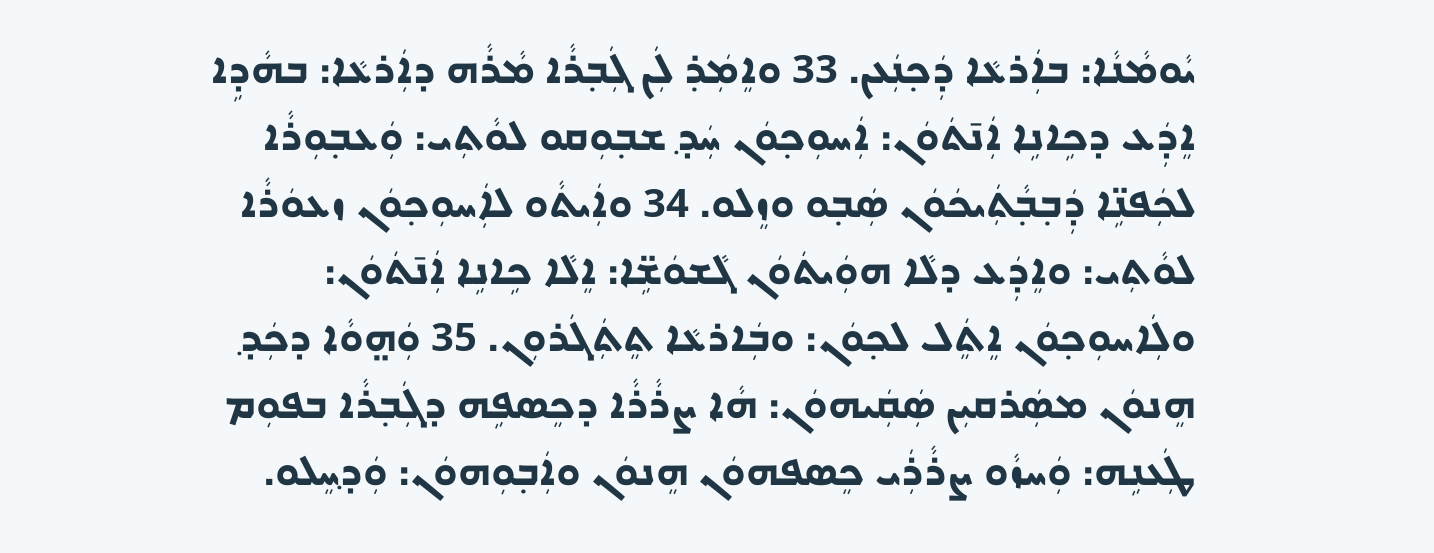ܝܵܘܡܵܢܵܐ: ܒܐܲܪܥܵܐ ܕܲܟ݂ܢܲܥܢ. 33 ܘܐܸܡܲܪ݂ ܠܲܢ ܓܲܒ݂ܪܵܐ ܡܵܪܵܗ ܕܐܲܪܥܵܐ: ܒܗܵܕܹܐ ܐܸܕܲܥ ܕܟܹܐܢܹܐ ܐܲܢ̄ܬܿܘܿܢ: ܐܲܚܘܼܟ݂ܘܿܢ ܚܲܕ݂ ܫܒ݂ܘܼܩܘ ܠܘܵܬܼܝ: ܘܲܥܒ݂ܘܼܪܵܐ ܠܟܲܦܢܹ̈ܐ ܕܲܒ݂ܒ݂ܵܬܲܝܟܿܘܿܢ ܣܲܒ݂ܘ ܘܙܸܠܘ. 34 ܘܐܲܝܬܵܘ ܠܐܲܚܘܼܟ݂ܘܿܢ ܙܥܘܿܪܵܐ ܠܘܵܬܼܝ: ܘܐܸܕܲܥ ܕܠܵܐ ܗܘܲܝܬܿܘܿܢ ܓܵܫܘܿܫܹ̈ܐ: ܐܸܠܵܐ ܟܹܐܢܹܐ ܐܲܢ̄ܬܿܘܿܢ: ܘܠܲܐܚܘܼܟ݂ܘܿܢ ܐܸܬܸܿܠ ܠܟ݂ܘܿܢ: ܘܒܲܐܪܥܵܐ ܬܸܬܲܓܿܪܘܼܢ. 35 ܘܲܗ̤ܘܵܐ ܕܟܲܕ݂ ܗܸܢܘܿܢ ܡܣܲܪܩܝܼܢ ܣܲܩܲܝܗܘܿܢ: ܗܵܐ ܨܪܵܪܵܐ ܕܟܸܣܦܹܗ ܕܓܲܒ݂ܪܵܐ ܒܦܘܼܡ ܛܲܥܢܹܗ: ܘܲܚܙܵܘ ܨܪܵܪܲܝ ܟܸܣܦܗܘܿܢ ܗܸܢܘܿܢ ܘܐܲܒ݂ܘܼܗܘܿܢ: ܘܲܕ݂ܚܸܠܘ.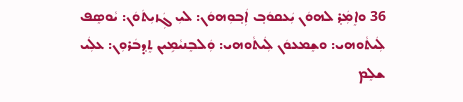36 ܘܐܸܡܲܪ݂ ܠܗܘܿܢ ܝܲܥܩܘܿܒ݂ ܐܲܒ݂ܘܼܗܘܿܢ: ܠܝܼ ܓܲܙܝܼܬܿܘܿܢ: ܝܵܘܣܸܦ ܠܲܝܬܵܘܗܝ: ܘܫܸܡܥܘܿܢ ܠܲܝܬܵܘܗܝ: ܘܲܠܒܸܢܝܵܡܹܝܢ ܬܸܕ݂ܒܿܪܘܼܢ: ܥܠܲܝ ܫܠܸܡ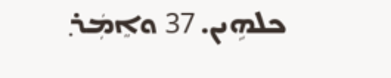ܟܠܗܹܝܢ. 37 ܘܐܸܡܲܪ݂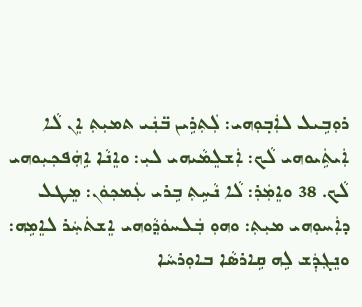ܪܘܼܒܹܝܠ ܠܐܲܒ݂ܘܼܗܝ: ܠܲܬܼܪܹܝܢ ܒ̈ܢܲܝ ܬܡܝܼܬܼ ܐܸܢ ܠܵܐ ܐܲܝܬܹܿܝܘܗܝ ܠܵܟ: ܐܲܫܠܸܡܵܝܗܝ ܠܝܼ: ܘܐܸܢܵܐ ܐܹܗܲܦܟ݂ܝܼܘܗܝ ܠܵܟ. 38 ܘܐܸܡܲܪ݂: ܠܵܐ ܢܵܚܹܬܼ ܒܹܪܝ ܥܲܡܟ݂ܘܿܢ: ܡܸܛܠ ܕܐܲܚܘܼܗܝ ܡܝܼܬܼ: ܘܗܘܼ ܒܲܠܚܘܿܕ݂ܵܘܗܝ ܐܸܫܬܿܚܲܪ ܠܐܸܡܹܗ: ܘܢܸܓܼܕܲܫ ܠܹܗ ܩܹܐܪܣܵܐ ܒܐܘܼܪܚܵܐ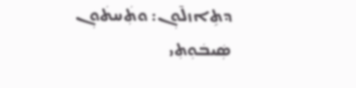ܕܬܹܐܙܠ̄ܘܼܢ: ܘܬܲܚܬܿܘܼܢ ܣܲܝܒܿܘܼܬܼܝ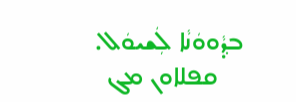ܒܕ݂ܵܘܘܿܢܵܐ ܠܲܫܝܘܿܠ.
    ܩܦܠܐܘܢ ܡܓ